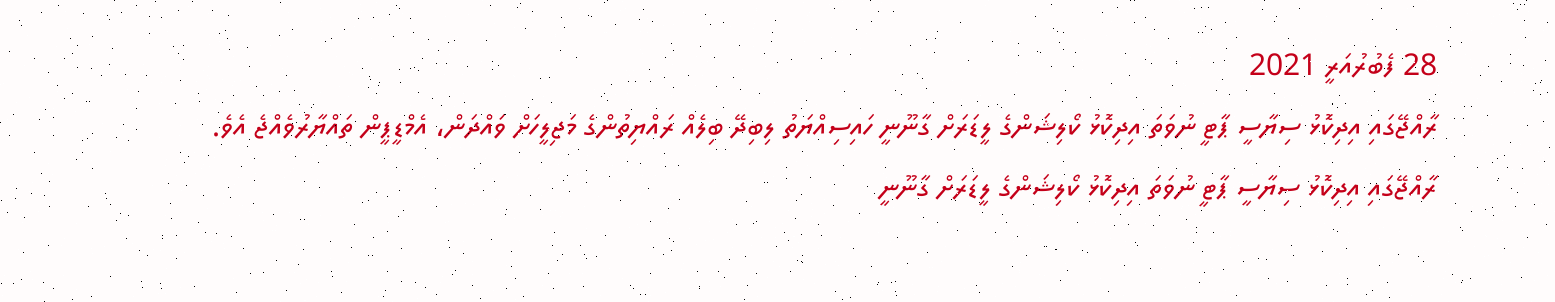28 ފެބުރުއަރީ 2021
ރާއްޖޭގައި އިދިކޮޅު ސިޔާސީ ޕާޓީ ނުވަތަ އިދިކޮޅު ކޯލިޝަންގެ ލީޑަރަށް ގާނޫނީ ހައިސިއްޔަތު ލިބިދޭ ބިލެއް ރައްޔިތުންގެ މަޖިލީހަށް ވައްދަން، އެމްޑީޕީން ތައްޔާރުވެއްޖެ އެވެ.
ރާއްޖޭގައި އިދިކޮޅު ސިޔާސީ ޕާޓީ ނުވަތަ އިދިކޮޅު ކޯލިޝަންގެ ލީޑަރަށް ގާނޫނީ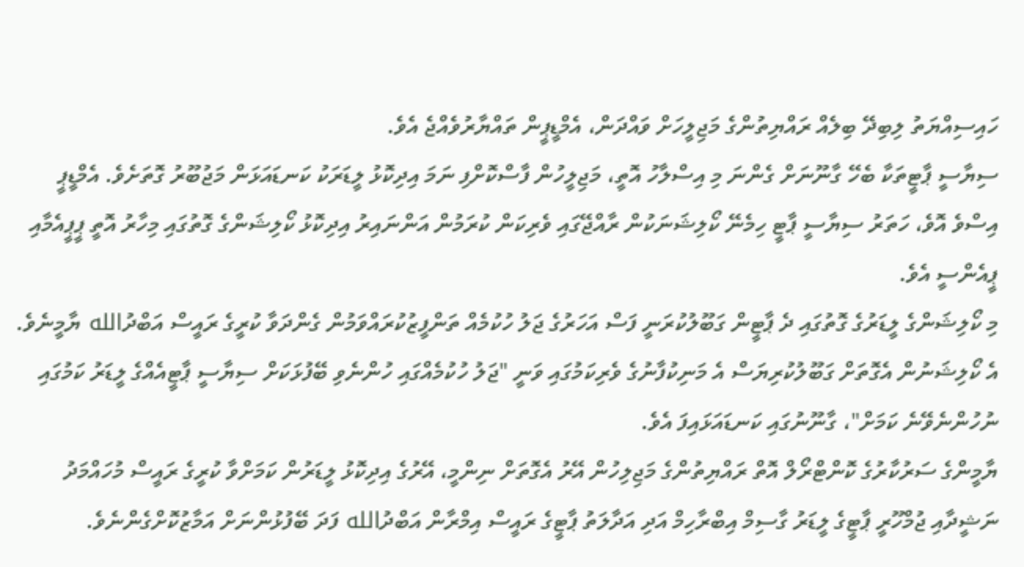ހައިސިއްޔަތު ލިބިދޭ ބިލެއް ރައްޔިތުންގެ މަޖިލީހަށް ވައްދަން، އެމްޑީޕީން ތައްޔާރުވެއްޖެ އެވެ.
ސިޔާސީ ޕާޓީތަކާ ބެހޭ ގާނޫނަށް ގެންނަ މި އިސްލާހު އޮތީ، މަޖިލީހުން ފާސްކޮށްފި ނަމަ އިދިކޮޅު ލީޑަރަކު ކަނޑައަޅަން މަޖުބޫރު ގޮތަށެވެ. އެމްޑީޕީ އިސްވެ އޮވެ، ހަތަރު ސިޔާސީ ޕާޓީ ހިމެނޭ ކޯލިޝަނަކުން ރާއްޖޭގައި ވެރިކަން ކުރަމުން އަންނައިރު އިދިކޮޅު ކޯލިޝަންގެ ގޮތުގައި މިހާރު އޮތީ ޕީޕީއެމާއި ޕީއެންސީ އެވެ.
މި ކޯލިޝަންގެ ލީޑަރުގެ ގޮތުގައި ދެ ޕާޓީން ގަބޫލުކުރަނީ ފަސް އަހަރުގެ ޖަލު ހުކުމެއް ތަންފީޒުކުރައްވަމުން ގެންދަވާ ކުރީގެ ރައީސް އަބްދުالله ޔާމީނެވެ. އެ ކޯލިޝަނުން އެގޮތަށް ގަބޫލުކުރިޔަސް އެ މަނިކުފާނުގެ ވެރިކަމުގައި ވަނީ "ޖަލު ހުކުމެއްގައި ހުންނެވި ބޭފުޅަކަށް ސިޔާސީ ޕާޓީއެއްގެ ލީޑަރު ކަމުގައި ނުހުންނެވޭނެ ކަމަށް"، ގާނޫނުގައި ކަނޑައަޅައިފަ އެވެ.
ޔާމީންގެ ސަރުކާރުގެ ކޮންޓްރޯލް އޮތް ރައްޔިތުންގެ މަޖިލިހުން އޭރު އެގޮތަށް ނިންމީ، އޭރުގެ އިދިކޮޅު ލީޑަރުން ކަމަށްވާ ކުރީގެ ރައީސް މުހައްމަދު ނަޝީދާއި ޖުމްހޫރީ ޕާޓީގެ ލީޑަރު ގާސިމް އިބްރާހިމް އަދި އަދާލަތު ޕާޓީގެ ރައީސް އިމްރާން އަބްދުالله ފަދަ ބޭފުޅުންނަށް އަމާޒުކޮށްގެންނެވެ.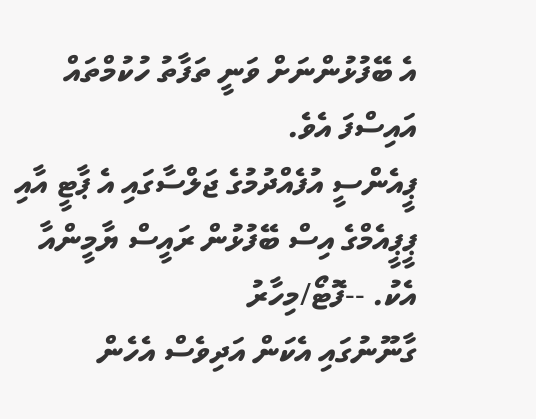އެ ބޭފުޅުންނަށް ވަނީ ތަފާތު ހުކުމްތައް އައިސްފަ އެވެ.
ޕީއެންސީ އުފެއްދުމުގެ ޖަލްސާގައި އެ ޕާޓީ އާއި ޕީޕީއެމްގެ އިސް ބޭފުޅުން ރައީސް ޔާމީންއާ އެކު. --ފޮޓޯ/މިހާރު
ގާނޫނުގައި އެކަން އަދިވެސް އެހެން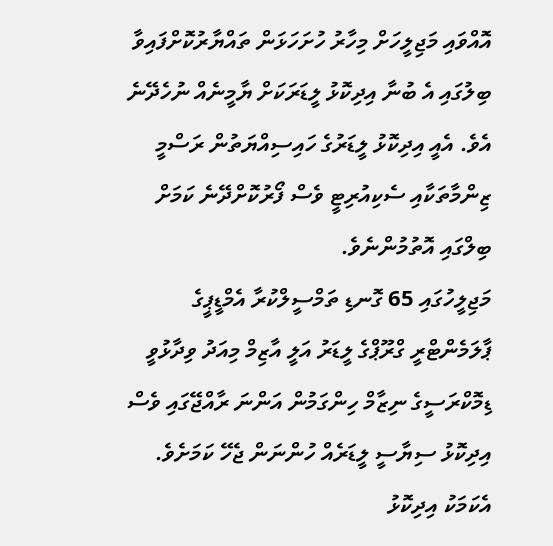އޮއްވައި މަޖިލީހަށް މިހާރު ހުށަހަޅަން ތައްޔާރުކޮށްފައިވާ ބިލުގައި އެ ބުނާ އިދިކޮޅު ލީޑަރަކަށް ޔާމީނެއް ނުހެދޭނެ އެވެ. އެއީ އިދިކޮޅު ލީޑަރުގެ ހައިސިއްޔަތުން ރަސްމީ ޒިންމާތަކާއި ސެކިއުރިޓީ ވެސް ފޯރުކޮށްދޭނެ ކަމަށް ބިލްގައި އޮތުމުންނެވެ.
މަޖިލީހުގައި 65 ގޮނޑި ތަމްސީލްކުރާ އެމްޑީޕީގެ ޕާލަމެންޓްރީ ގްރޫޕްގެ ލީޑަރު އަލީ އާޒިމް މިއަދު ވިދާޅުވީ ޑިމޮކްރަސީގެ ނިޒާމް ހިންގަމުން އަންނަ ރާއްޖޭގައި ވެސް އިދިކޮޅު ސިޔާސީ ލީޑަރެއް ހުންނަން ޖެހޭ ކަމަށެވެ. އެކަމަކު އިދިކޮޅު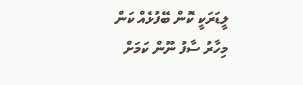ލީޑަރަކީ ކޮން ބޭފުޅެއް ކަން މިހާރު ސާފު ނޫން ކަމަށް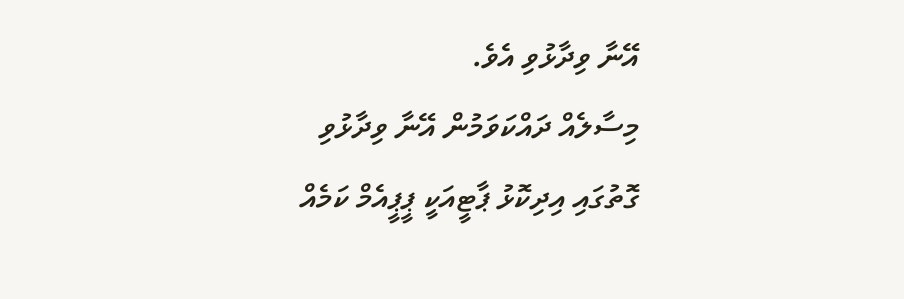އޭނާ ވިދާޅުވި އެވެ.
މިސާލެއް ދައްކަވަމުން އޭނާ ވިދާޅުވި ގޮތުގައި އިދިކޮޅު ޕާޓީއަކީ ޕީޕީއެމް ކަމެއް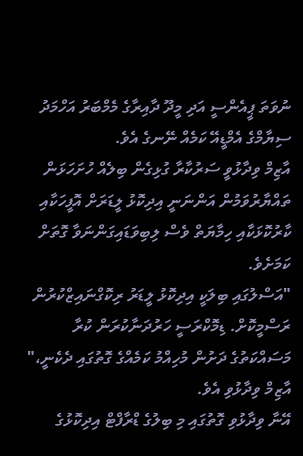ނުވަތަ ޕީއެންސީ އަދި މީދޫ ދާއިރާގެ މެމްބަރު އަހްމަދު ސިޔާމްގެ އެމްޑީއޭ ކަމެއް ނޭނގެ އެވެ.
އާޒިމް ވިދާޅުވީ ސަރުކާރާ ގުޅިގެން ބިލެއް ހުށަހަޅަން ތައްޔާރުވަމުން އަންނަނީ އިދިކޮޅު ލީޑަރަށް އޮފީހަކާއި ކާރުކޮޅަކާއި ހިމާޔަތް ވެސް ލިބިވަޑައިގަންނަވާ ގޮތަށް ކަމަށެވެ.
"އަސްލުގައި ބިލަކީ އިދިކޮޅު ލީޑަރު ރިކޮގްނައިޒްކުރުން ރަސްމީކޮށް. ޑިމޮކްރަސީ ހަރުދަނާކުރަން ކުރާ މަސައްކަތުގެ ދަށުން މުހިއްމު ކަމެއްގެ ގޮތުގައި ދެކެނީ،" އާޒިމް ވިދާޅުވި އެވެ.
އޭނާ ވިދާޅުވި ގޮތުގައި މި ބިލުގެ ޑްރާފްޓް އިދިކޮޅުގެ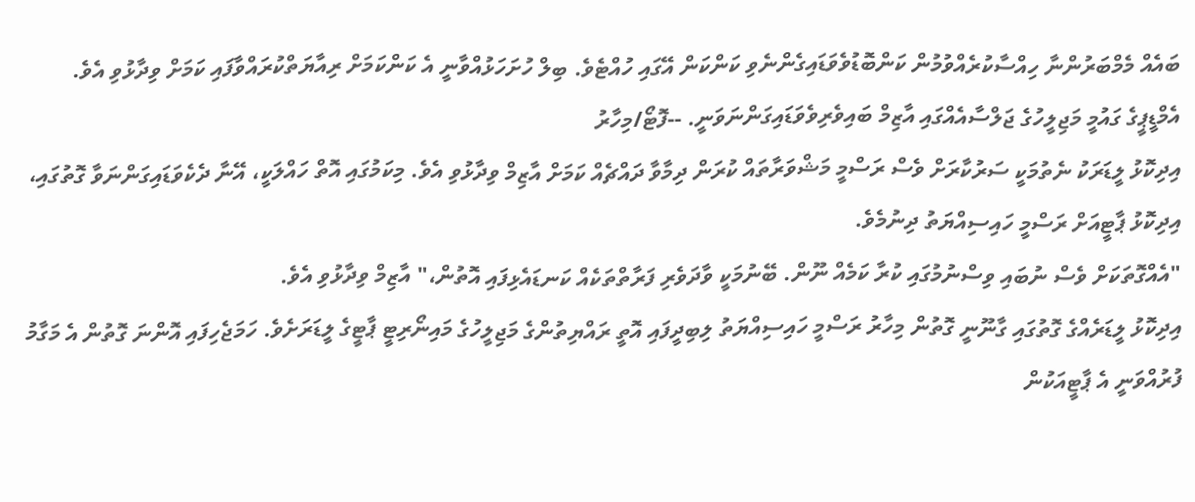ބައެއް މެމްބަރުންނާ ހިއްސާކުރެއްވުމުން ކަންބޮޑުވެވަޑައިގެންނެވި ކަންކަން އޭގައި ހުއްޓެވެ. ބިލް ހުށަހަޅުއްވާނީ އެ ކަންކަމަށް ރިއާޔަތްކުރައްވާފައި ކަމަށް ވިދާޅުވި އެވެ.
އެމްޑީޕީގެ ގައުމީ މަޖިލީހުގެ ޖަލްސާއެއްގައި އާޒިމް ބައިވެރިވެވަޑައިގަންނަވަނީ. --ފޮޓޯ/މިހާރު
އިދިކޮޅު ލީޑަރަކު ނެތުމަކީ ސަރުކާރަށް ވެސް ރަސްމީ މަޝްވަރާތައް ކުރަން ދިމާވާ ދައްޗެއް ކަމަށް އާޒިމް ވިދާޅުވި އެވެ. މިކަމުގައި އޮތް ހައްލަކީ، އޭނާ ދެކެވަޑައިގަންނަވާ ގޮތުގައި، އިދިކޮޅު ޕާޓީއަށް ރަސްމީ ހައިސިއްޔަތު ދިނުމެވެ.
"އެއްގޮތަކަށް ވެސް ނުބައި ވިސްނުމުގައި ކުރާ ކަމެއް ނޫން. ބޭނުމަކީ ވާދަވެރި ފަރާތްތަކެއް ކަނޑައެޅިފައި އޮތުން،" އާޒިމް ވިދާޅުވި އެވެ.
އިދިކޮޅު ލީޑަރެއްގެ ގޮތުގައި ގާނޫނީ ގޮތުން މިހާރު ރަސްމީ ހައިސިއްޔަތު ލިބިދީފައި އޮތީ ރައްޔިތުންގެ މަޖިލީހުގެ މައިނޯރިޓީ ޕާޓީގެ ލީޑަރަށެވެ. ހަމަޖެހިފައި އޮންނަ ގޮތުން އެ މަގާމު ފުރުއްވަނީ އެ ޕާޓީއަކުން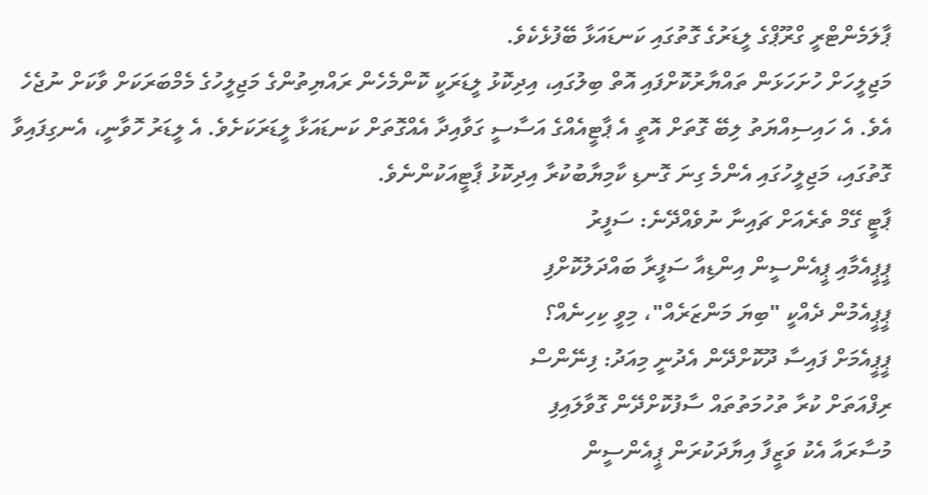ޕާލަމެންޓްރީ ގްރޫޕްގެ ލީޑަރުގެ ގޮތުގައި ކަނޑައަޅާ ބޭފުޅެކެވެ.
މަޖިލީހަށް ހުށަހަޅަން ތައްޔާރުކޮށްފައި އޮތް ބިލުގައި، އިދިކޮޅު ލީޑަރަކީ ކޮންމެހެން ރައްޔިތުންގެ މަޖިލީހުގެ މެމްބަރަކަށް ވާކަށް ނުޖެހެ އެވެ. އެ ހައިސިއްޔަތު ލިބޭ ގޮތަށް އޮތީ އެ ޕާޓީއެއްގެ އަސާސީ ގަވާއިދާ އެއްގޮތަށް ކަނޑައަޅާ ލީޑަރަކަށެވެ. އެ ލީޑަރު ހޮވާނީ، އެނގިފައިވާ ގޮތުގައި، މަޖިލީހުގައި އެންމެ ގިނަ ގޮނޑި ކާމިޔާބުކުރާ އިދިކޮޅު ޕާޓީއަކުންނެވެ.
ޕާޓީ ގޭމް ތެރެއަށް ޗައިނާ ނުވެއްދޭނެ: ސަފީރު
ޕީޕީއެމާއި ޕީއެންސީން އިންޑިއާ ސަފީރާ ބައްދަލުކޮށްފި
ޕީޕީއެމުން ދެއްކީ "ބިޔަ މަންޒަރެއް"، މިވީ ކިހިނެއް؟
ޕީޕީއެމަށް ފައިސާ ދޫކޮށްދޭން އެދުނީ މިއަދު: ފިނޭންސް
ރިފްއަތަށް ކުރާ ތުހުމަތުތައް ސާފުކޮށްދޭން ގޮވާލައިފި
މުސާރައާ އެކު ވަޒީފާ އިޔާދަކުރަން ޕީއެންސީން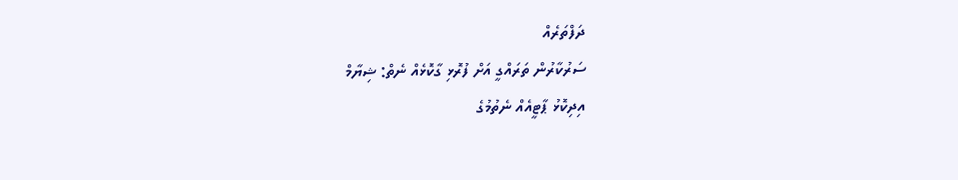ދަފްތަރެއް
ސަރުކާރުން ތަރައްގީ އަށް ފުރޮޅި ގާކޮޅެއް ނެތް: ޝިޔާމް
އިދިކޮޅު ޕާޓީއެއް ނެތުމުގެ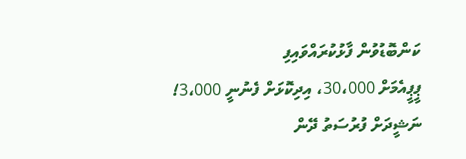ކަންބޮޑުވުން ފާޅުކުރައްވައިފި
ޕީޕީއެމަށް 30،000، އިދިކޮޅަށް ފެނުނީ 3،000!
ނަޝީދަށް ފުރުސަތު ދޭން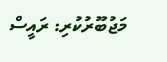މަޖުބޫރުކުރި: ރައީސް